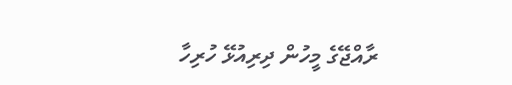ރާއްޖޭގެ މީހުން ދިރިއުޅޭ ހުރިހާ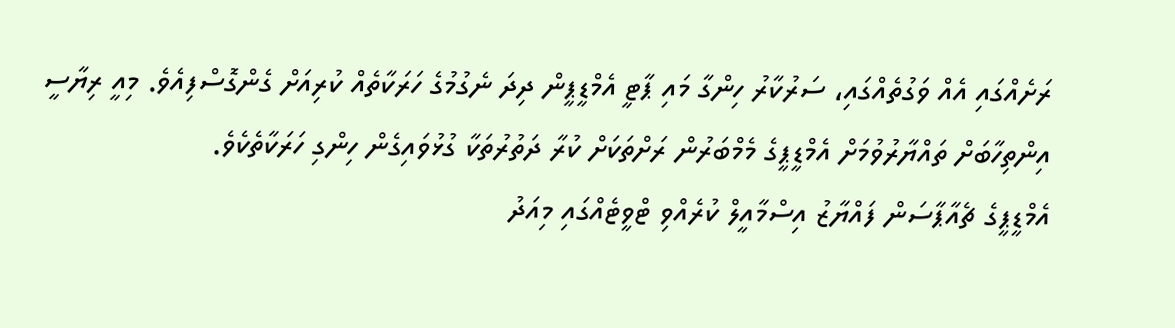ރަށެއްގައި އެއް ވަގުތެއްގައި، ސަރުކާރު ހިންގާ މައި ޕާޓީ އެމްޑީޕީން ދިދަ ނެގުމުގެ ހަރަކާތެއް ކުރިއަށް ގެންގޮސްފިއެވެ. މިއީ ރިޔާސީ އިންތިހާބަށް ތައްޔާރުވުމަށް އެމްޑީޕީގެ މެމްބަރުން ރަށްތަކަށް ކުރާ ދަތުރުތަކާ ގުޅުވައިގެން ހިންގި ހަރަކާތެކެވެ.
އެމްޑީޕީގެ ޗެއާޕާސަން ފައްޔާޒު އިސްމާއީލް ކުރެއްވި ޓްވީޓެއްގައި މިއަދު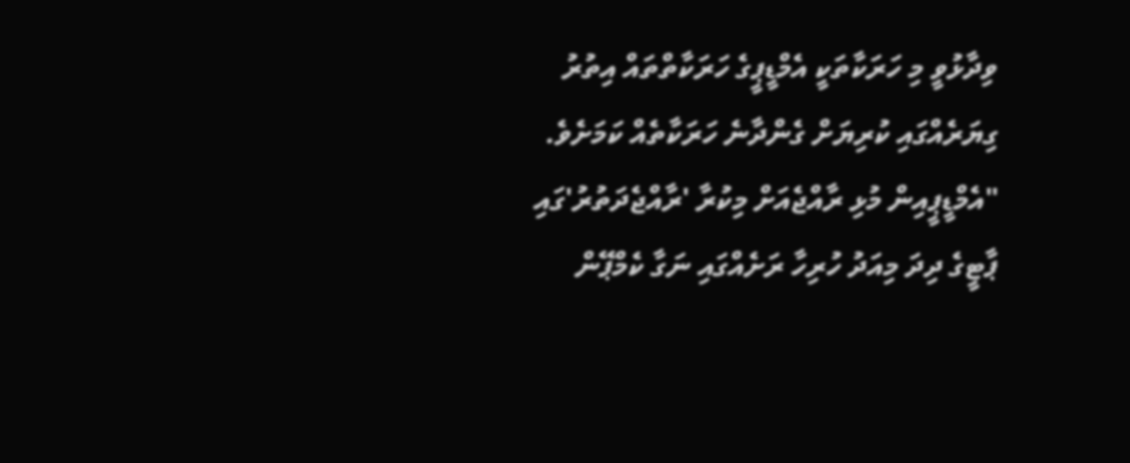ވިދާޅުވީ މި ހަރަކާތަކީ އެމްޑީޕީގެ ހަރަކާތްތައް އިތުރު ގިޔަރެއްގައި ކުރިޔަށް ގެންދާނެ ހަރަކާތެއް ކަމަށެވެ.
"އެމްޑީޕީއިން މުޅި ރާއްޖެއަށް މިކުރާ 'ރާއްޖެދަތުރު'ގައި ޕާޓީގެ ދިދަ މިއަދު ހުރިހާ ރަށެއްގައި ނަގާ ކެމްޕޭން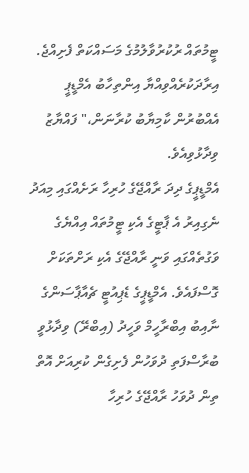ޓީމުތައް ރުކުރުވާލުމުގެ މަސައްކަތް ފެށިއްޖެ. އިރާދަކުރެއްވިއްޔާ އިންތިހާބު އެމްޑީޕީ އެއްބުރުން ކާމިޔާބު ކުރާނަން،" ފައްޔާޒު ވިދާޅުވިއެވެ.
އެމްޑީޕީގެ ދިދަ ރާއްޖޭގެ ހުރިހާ ރަށެއްގައި މިއަދު ނެގިއިރު އެ ޕާޓީގެ އެކި ޓީމުތައް އިއްޔެގެ ވަގުތެއްގައި ވަނީ ރާއްޖޭގެ އެކި ރަށްތަކަށް ގޮސްފައެވެ. އެމްޑީޕީގެ ޑެޕިއުޓީ ޗެއާޕާސަންގެ ނާއިބު އިބްރާހީމް ވަހީދު (އިބްރޭ) ވިދާޅުވީ ބުރާސްފަތި ދުވަހުން ފެށިގެން ކުރިއަށް އޮތް ތިން ދުވަހު ރާއްޖޭގެ ހުރިހާ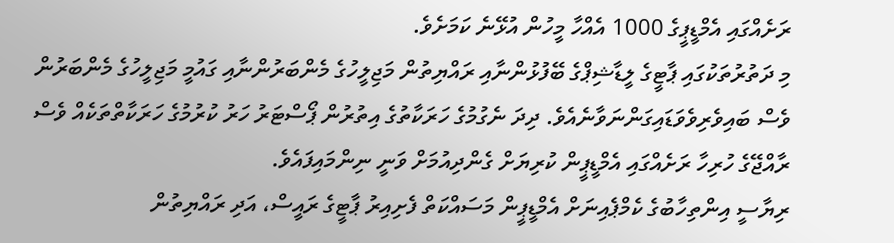ރަށެއްގައި އެމްޑީޕީގެ 1000 އެއްހާ މީހުން އުޅޭނެ ކަމަށެވެ.
މި ދަތުރުތަކުގައި ޕާޓީގެ ލީޑާޝިޕްގެ ބޭފުޅުންނާއި ރައްޔިތުން މަޖިލީހުގެ މެންބަރުންނާއި ގައުމީ މަޖިލީހުގެ މެންބަރުން ވެސް ބައިވެރިވެވަޑައިގަންނަވާނެއެވެ. ދިދަ ނެގުމުގެ ހަރަކާތުގެ އިތުރުން ޕޯސްޓަރު ހަރު ކުރުމުގެ ހަރަކާތްތަކެއް ވެސް ރާއްޖޭގެ ހުރިހާ ރަށެއްގައި އެމްޑީޕީން ކުރިޔަށް ގެންދިއުމަށް ވަނީ ނިންމައިފައެވެ.
ރިޔާސީ އިންތިހާބުގެ ކެމްޕެއިނަށް އެމްޑީޕީން މަސައްކަތް ފެށިއިރު ޕާޓީގެ ރައީސް، އަދި ރައްޔިތުން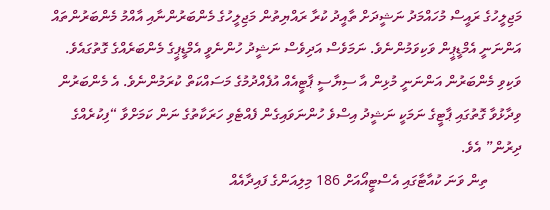މަޖިލީހުގެ ރައީސް މުހައްމަދު ނަޝީދަށް ތާއީދު ކުރާ ރައްޔިތުން މަޖިލީހުގެ މެންބަރުންނާއި އާއްމު މެންބަރުންތައް އަންނަނީ އެމްޑީޕީން ވަކިވަމުންނެވެ. ނަމަވެސް އަދިވެސް ނަޝީދު ހުންނެވީ އެމްޑީޕީގެ މެންބަރެއްގެ ގޮތުގައެވެ.
ވަކިވި މެންބަރުން އަންނަނީ މުޅިން އާ ސިޔާސީ ޕާޓީއެއް އުފެއްދުމުގެ މަސައްކަތް ކުރަމުންނެވެ. އެ މެންބަރުން ވިދާޅުވާ ގޮތުގައި ޕާޓީގެ ނަމަކީ ނަޝީދު އިސްވެ ހުންނަވައިގެން ފެއްޓެވި ހަރަކާތުގެ ނަން ކަމަށްވާ “ފިކުރެއްގެ ދިރުން” އެވެ.
         ތިން ވަނަ ކުއާޓާގައި އެސްޓީއޯއަށް 186 މިލިއަންގެ ފައިދާއެއް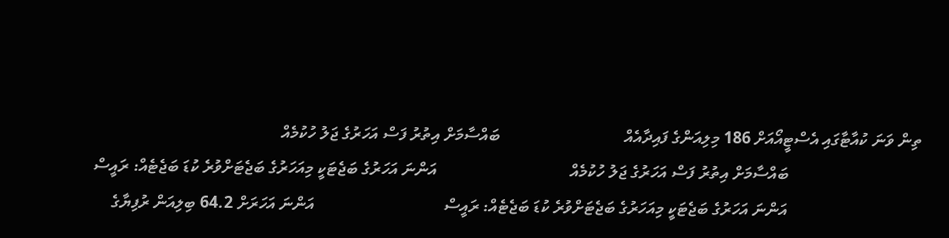ތިން ވަނަ ކުއާޓާގައި އެސްޓީއޯއަށް 186 މިލިއަންގެ ފައިދާއެއް                              ބައްސާމަށް އިތުރު ފަސް އަހަރުގެ ޖަލު ހުކުމެއް
                                ބައްސާމަށް އިތުރު ފަސް އަހަރުގެ ޖަލު ހުކުމެއް                                އަންނަ އަހަރުގެ ބަޖެޓަކީ މިއަހަރުގެ ބަޖެޓަށްވުރެ ކުޑަ ބަޖެޓެއް: ރައީސް
                                އަންނަ އަހަރުގެ ބަޖެޓަކީ މިއަހަރުގެ ބަޖެޓަށްވުރެ ކުޑަ ބަޖެޓެއް: ރައީސް                               އަންނަ އަހަރަށް 64.2 ބިލިއަން ރުފިޔާގެ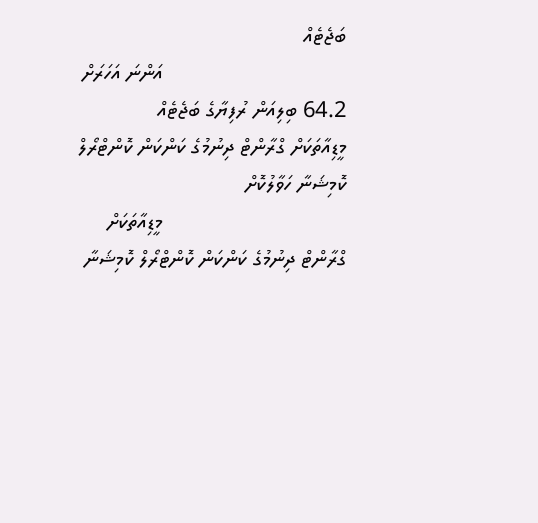ބަޖެޓެއް
                                އަންނަ އަހަރަށް 64.2 ބިލިއަން ރުފިޔާގެ ބަޖެޓެއް                              މީޑިއާތަކަށް ގްރާންޓް ދިނުމުގެ ކަންކަން ކޮންޓްރޯލް ކޮމިޝަނާ ހަވާލުކޮށް
                                މީޑިއާތަކަށް ގްރާންޓް ދިނުމުގެ ކަންކަން ކޮންޓްރޯލް ކޮމިޝަނާ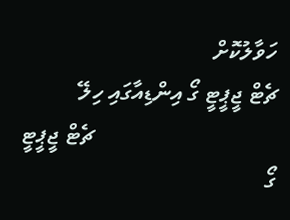ހަވާލުކޮށް                               ޗެޓް ޖީޕީޓީ ގޯ އިންޑިއާގައި ހިލޭ
                                ޗެޓް ޖީޕީޓީ ގޯ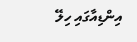އިންޑިއާގައި ހިލޭ